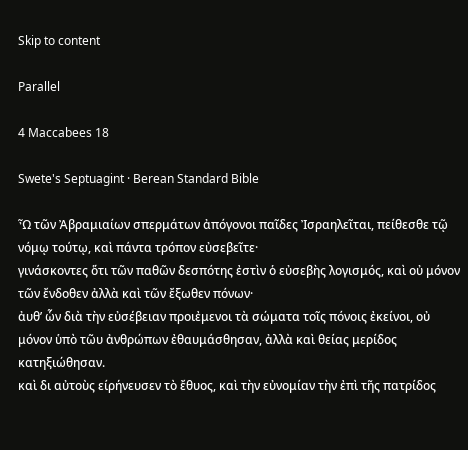Skip to content

Parallel

4 Maccabees 18

Swete's Septuagint · Berean Standard Bible

Ὦ τῶν Ἀβραμιαίων σπερμάτων ἀπόγονοι παῖδες Ἰσραηλεῖται, πείθεσθε τῷ νόμῳ τούτῳ, καὶ πάντα τρόπον εὐσεβεῖτε·
γινάσκοντες ὅτι τῶν παθῶν δεσπότης ἐστὶν ὁ εὐσεβὴς λογισμός, καὶ οὐ μόνον τῶν ἔνδοθεν ἀλλὰ καὶ τῶν ἔξωθεν πόνων·
ἀυθʼ ὧν διὰ τὴν εὐσέβειαν προιἐμενοι τὰ σώματα τοῖς πόνοις ἐκείνοι, οὐ μόνον ὑπὸ τῶυ ἀνθρώπων ἐθαυμάσθησαν, ἀλλὰ καὶ θείας μερίδος κατηξιώθησαν.
καὶ δι αὐτοὺς είρήνευσεν τὸ ἔθυος, καὶ τὴν εὐνομίαν τὴν ἐπὶ τῆς πατρίδος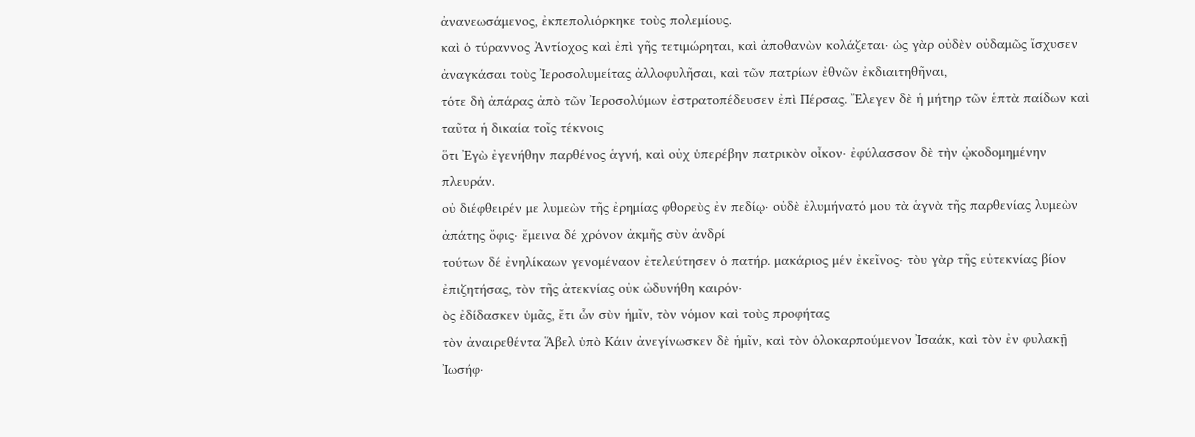ἀνανεωσάμενος, ἐκπεπολιόρκηκε τοὺς πολεμίους.
καὶ ὁ τύραννος Ἀντίοχος καὶ ἐπὶ γῆς τετιμώρηται, καὶ ἀποθανὼν κολάζεται· ὡς γὰρ οὐδὲν οὐδαμῶς ἴσχυσεν ἀναγκάσαι τοὺς Ἰεροσολυμείτας ἀλλοφυλῆσαι, καὶ τῶν πατρίων ἐθνῶν ἐκδιαιτηθῆναι,
τότε δὴ ἀπάρας ἀπὸ τῶν Ἰεροσολύμων ἐστρατοπέδευσεν ἐπὶ Πέρσας. Ἔλεγεν δὲ ἡ μήτηρ τῶν ἑπτὰ παίδων καὶ ταῦτα ἡ δικαία τοῖς τέκνοις
ὅτι Ἐγὼ ἐγενήθην παρθένος ἁγνή, καὶ οὐχ ὑπερέβην πατρικὸν οἶκον· ἐφύλασσον δὲ τὴν ᾠκοδομημένην πλευράν.
οὐ διέφθειρέν με λυμεὼν τῆς ἐρημίας φθορεὺς ἐν πεδίῳ· οὐδὲ ἐλυμήνατό μου τὰ ἁγνὰ τῆς παρθενίας λυμεὼν ἀπάτης ὄφις· ἔμεινα δέ χρόνον ἀκμῆς σὺν ἀνδρί
τούτων δέ ἐνηλίκαων γενομέναον ἐτελεύτησεν ὁ πατήρ. μακάριος μέν ἐκεῖνος· τὸυ γὰρ τῆς εὐτεκνίας βίον ἐπιζητήσας, τὸν τῆς ἀτεκνίας οὐκ ὠδυνήθη καιρόν·
ὸς ἐδίδασκεν ὑμᾶς, ἔτι ὧν σὺν ἡμῖν, τὸν νόμον καὶ τοὺς προφήτας
τὸν ἀναιρεθέντα Ἅβελ ὑπὸ Κάιν ἀνεγίνωσκεν δὲ ἡμῖν, καὶ τὸν ὁλοκαρπούμενον Ἰσαάκ, καὶ τὸν ἐν φυλακῇ Ἰωσήφ·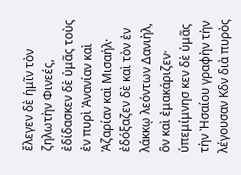ἔλεγεν δὲ ἡμῖν τὸν ζηλωτὴν Φινεές, ἐδίδασκεν δὲ ὑμᾶς τοὺς ἐν πυρὶ Ἀνανίαν καὶ Ἀζαρίαν καὶ Μισαήλ·
ἐδόξαζεν δὲ καὶ τὸν ἐν λάκκῳ λεόντων Δανιὴλ, ὃν καὶ ἐμακάριζεν·
ὑπεμίμνησ κεν δὲ ὑμᾶς τὴν Ἠσαίου γραφὴν τὴν λέγουσαν Κδν διὰ πυρὸς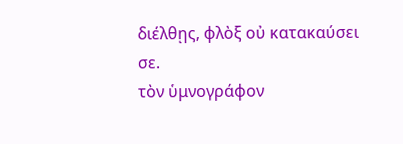διέλθῃς, φλὸξ οὐ κατακαύσει σε.
τὸν ὑμνογράφον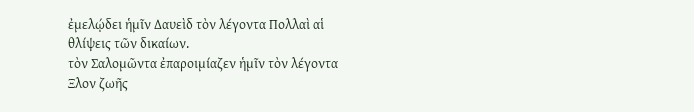ἐμελῴδει ἡμῖν Δαυεὶδ τὸν λέγοντα Πολλαὶ αἱ θλίψεις τῶν δικαίων.
τὸν Σαλομῶντα ἐπαροιμίαζεν ἡμῖν τὸν λέγοντα Ξλον ζωῆς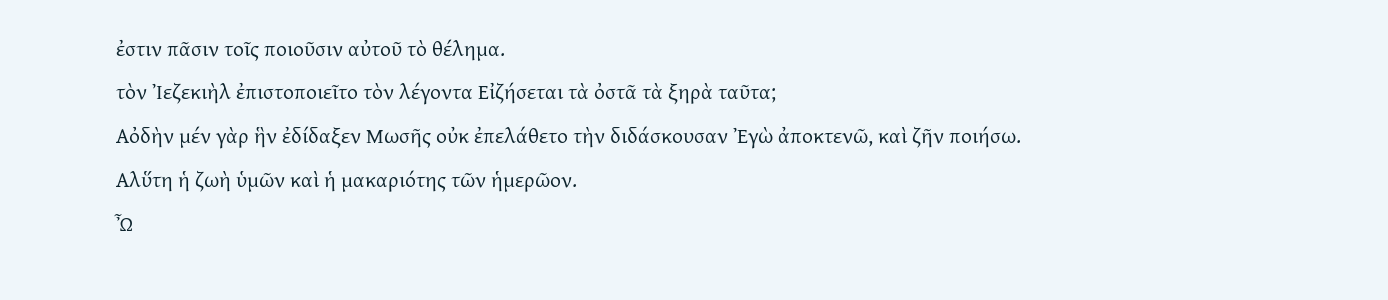ἐστιν πᾶσιν τοῖς ποιοῦσιν αὐτοῦ τὸ θέλημα.
τὸν Ἰεζεκιὴλ ἐπιστοποιεῖτο τὸν λέγοντα Εἰζήσεται τὰ ὀστᾶ τὰ ξηρὰ ταῦτα;
Αὀδὴν μέν γὰρ ἣν ἐδίδαξεν Μωσῆς οὐκ ἐπελάθετο τὴν διδάσκουσαν Ἐγὼ ἀποκτενῶ, καὶ ζῆν ποιήσω.
Αλὕτη ἡ ζωὴ ὑμῶν καὶ ἡ μακαριότης τῶν ἡμερῶον.
Ὦ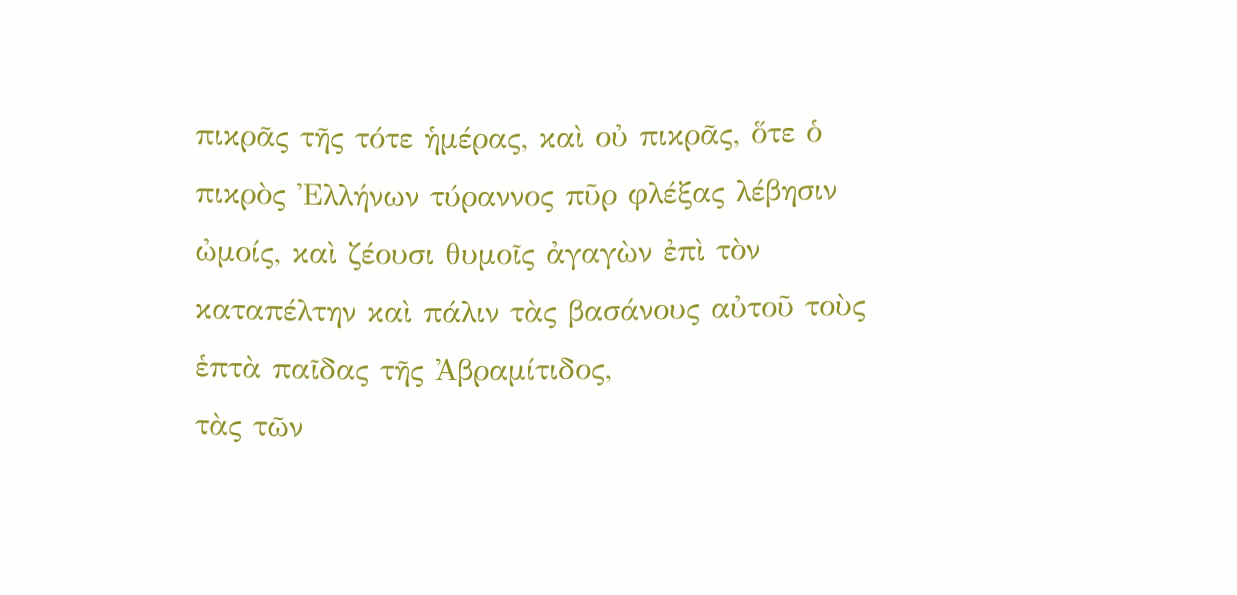πικρᾶς τῆς τότε ἡμέρας, καὶ οὐ πικρᾶς, ὅτε ὁ πικρὸς Ἐλλήνων τύραννος πῦρ φλέξας λέβησιν ὠμοίς, καὶ ζέουσι θυμοῖς ἀγαγὼν ἐπὶ τὸν καταπέλτην καὶ πάλιν τὰς βασάνους αὐτοῦ τοὺς ἑπτὰ παῖδας τῆς Ἀβραμίτιδος,
τὰς τῶν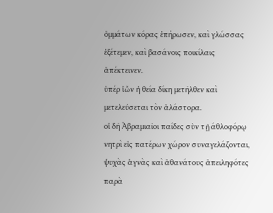ὀμμάτων κόρας ἐπήρωσεν, καὶ γλώσσας ἐξέτεμεν, καὶ βασάνοις ποικίλαις ἀπέκτεινεν.
ὑπέρ ἱὧν ἡ θεία δίκη μετῆλθεν καὶ μετελεύσεται τὸν ἀλάστορα.
οἱ δῆ Ἀβραμιαῖοι παίδες σὺν τῇ άθλοφόρῳ νητρὶ εἰς πατέρων χώρον συναγελάζονται, ψυχὰς ἁγνὰς καὶ ἀθανάτους ἀπειληφότες παρὰ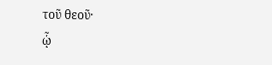τοῦ θεοῦ·
ᾧ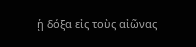ᾑ δόξα εἰς τοὺς αἰῶνας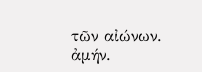τῶν αἰώνων. ἀμήν.